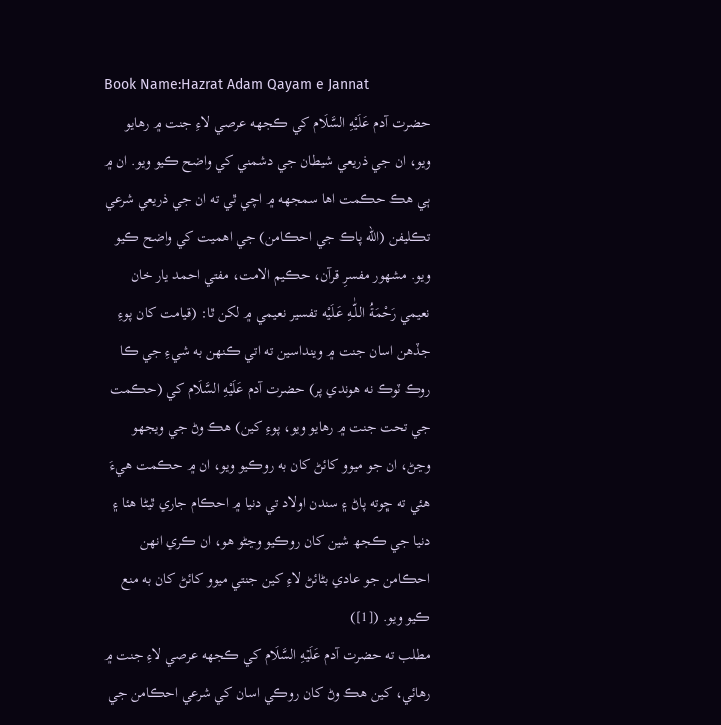Book Name:Hazrat Adam Qayam e Jannat
حضرت آدم عَلَیْهِ السَّلَام کي ڪجهه عرصي لاءِ جنت ۾ رهايو ويو، ان جي ذريعي شيطان جي دشمني کي واضح ڪيو ويو. ان ۾ ٻي هڪ حڪمت اها سمجهه ۾ اچي ٿي ته ان جي ذريعي شرعي تڪليفن (الله پاڪ جي احڪامن) جي اهميت کي واضح ڪيو ويو. مشهور مفسرِ قرآن، حڪيم الامت، مفتي احمد يار خان نعيمي رَحْمَةُ الـلّٰـهِ عَـلَيْه تفسير نعيمي ۾ لکن ٿا: (قيامت کان پوءِ جڏهن اسان جنت ۾ وينداسين ته اتي ڪنهن به شيءِ جي ڪا روڪ ٽوڪ نه هوندي پر) حضرت آدم عَلَیْهِ السَّلَام کي (حڪمت جي تحت جنت ۾ رهايو ويو، پوءِ کين) هڪ وڻ جي ويجهو وڃڻ، ان جو ميوو کائڻ کان به روڪيو ويو، ان ۾ حڪمت هيءَ هئي ته ڇوته پاڻ ۽ سندن اولاد تي دنيا ۾ احڪام جاري ٿيڻا هئا ۽ دنيا جي ڪجھ شين کان روڪيو وڃڻو هو، ان ڪري انهن احڪامن جو عادي بڻائڻ لاءِ کين جنتي ميوو کائڻ کان به منع ڪيو ويو. ([1])
مطلب ته حضرت آدم عَلَيۡهِ السَّلَام کي ڪجهه عرصي لاءِ جنت ۾ رهائي، کين هڪ وڻ کان روڪي اسان کي شرعي احڪامن جي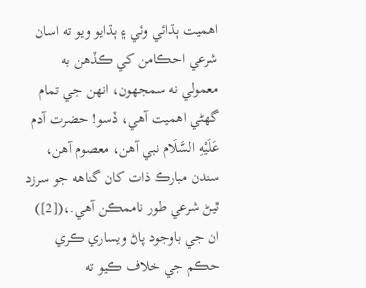اهميت ٻڌائي وئي ۽ ٻڌايو ويو ته اسان شرعي احڪامن کي ڪڏهن به معمولي نه سمجهون، انهن جي تمام گهڻي اهميت آهي، ڏسو! حضرت آدم عَلَیْهِ السَّلَام نبي آهن، معصوم آهن، سندن مبارڪ ذات کان گناهه جو سرزد ٿيڻ شرعي طور ناممڪن آهي.،([2]) ان جي باوجود پاڻ ويساري ڪري حڪم جي خلاف ڪيو ته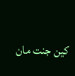کين جنت مان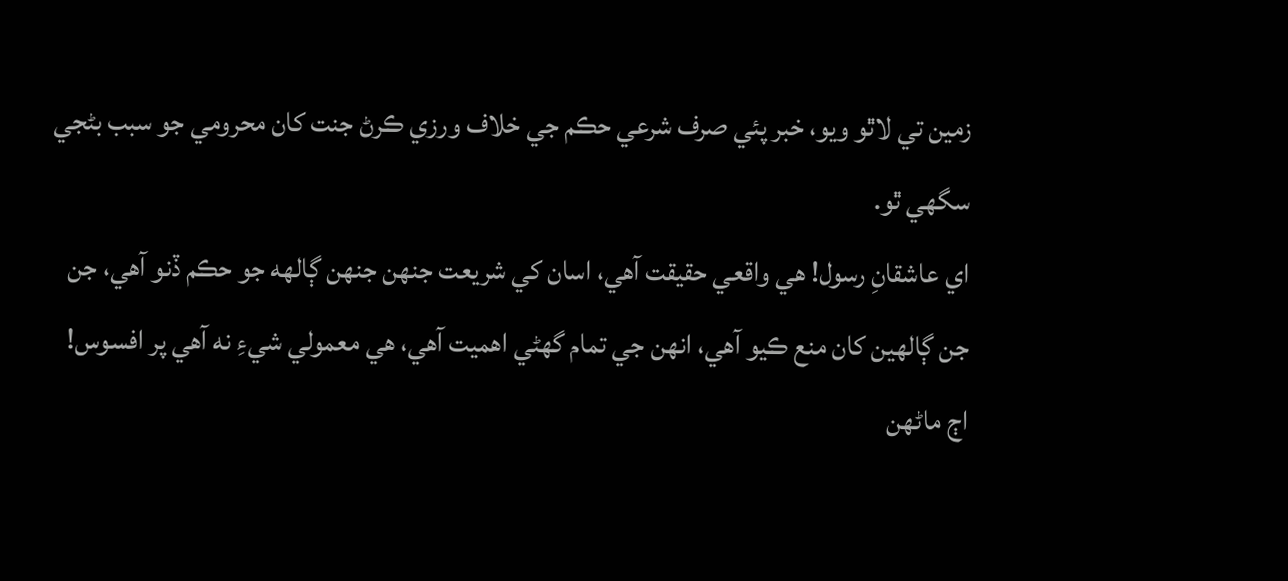زمين تي لاٿو ويو، خبر پئي صرف شرعي حڪم جي خلاف ورزي ڪرڻ جنت کان محرومي جو سبب بڻجي سگهي ٿو.
اي عاشقانِ رسول! هي واقعي حقيقت آهي، اسان کي شريعت جنهن جنهن ڳالهه جو حڪم ڏنو آهي، جن جن ڳالهين کان منع ڪيو آهي، انهن جي تمام گهڻي اهميت آهي، هي معمولي شيءِ نه آهي پر افسوس! اڄ ماڻهن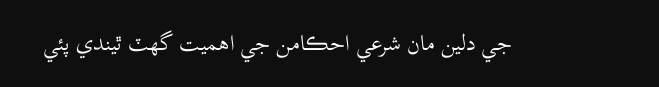جي دلين مان شرعي احڪامن جي اهميت گهٽ ٿيندي پئي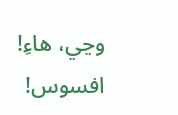وڃي، هاءِ! افسوس!